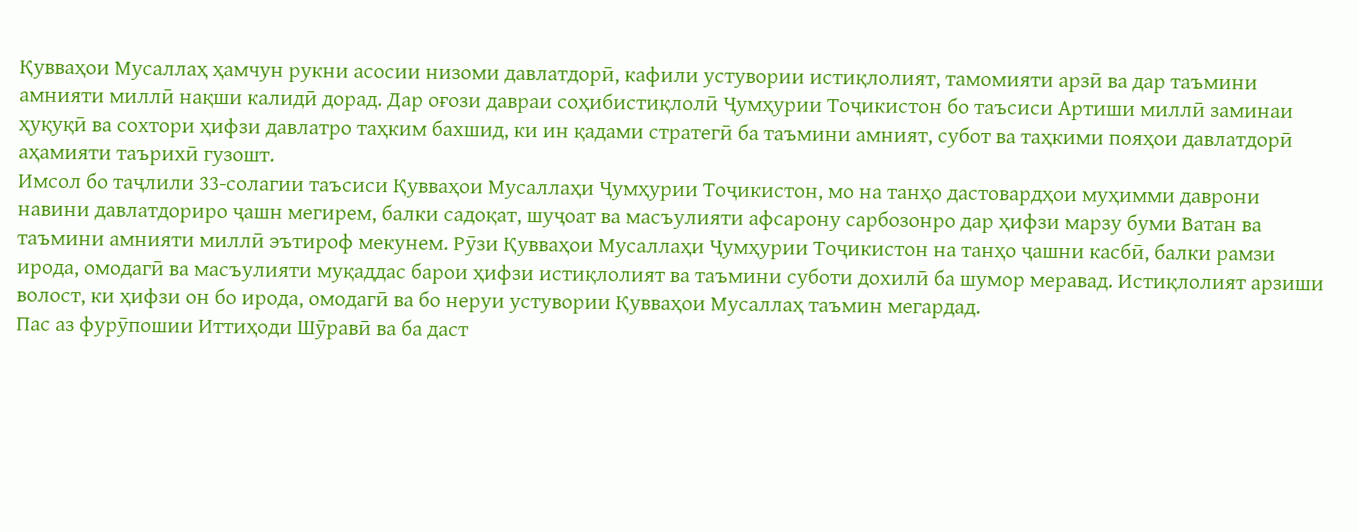Қувваҳои Мусаллаҳ ҳамчун рукни асосии низоми давлатдорӣ, кафили устувории истиқлолият, тамомияти арзӣ ва дар таъмини амнияти миллӣ нақши калидӣ дорад. Дар оғози давраи соҳибистиқлолӣ Ҷумҳурии Тоҷикистон бо таъсиси Артиши миллӣ заминаи ҳуқуқӣ ва сохтори ҳифзи давлатро таҳким бахшид, ки ин қадами стратегӣ ба таъмини амният, субот ва таҳкими пояҳои давлатдорӣ аҳамияти таърихӣ гузошт.
Имсол бо таҷлили 33-солагии таъсиси Қувваҳои Мусаллаҳи Ҷумҳурии Тоҷикистон, мо на танҳо дастовардҳои муҳимми даврони навини давлатдориро ҷашн мегирем, балки садоқат, шуҷоат ва масъулияти афсарону сарбозонро дар ҳифзи марзу буми Ватан ва таъмини амнияти миллӣ эътироф мекунем. Рӯзи Қувваҳои Мусаллаҳи Ҷумҳурии Тоҷикистон на танҳо ҷашни касбӣ, балки рамзи ирода, омодагӣ ва масъулияти муқаддас барои ҳифзи истиқлолият ва таъмини суботи дохилӣ ба шумор меравад. Истиқлолият арзиши волост, ки ҳифзи он бо ирода, омодагӣ ва бо неруи устувории Қувваҳои Мусаллаҳ таъмин мегардад.
Пас аз фурӯпошии Иттиҳоди Шӯравӣ ва ба даст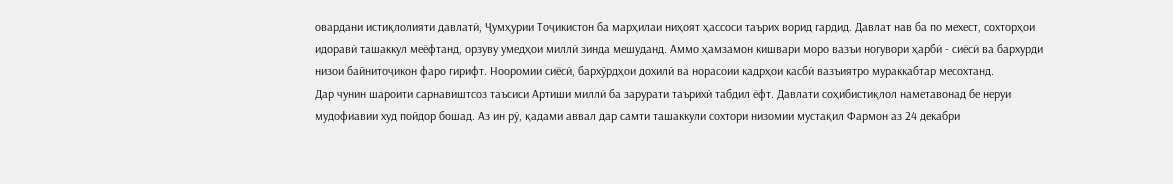овардани истиқлолияти давлатӣ, Ҷумҳурии Тоҷикистон ба марҳилаи ниҳоят ҳассоси таърих ворид гардид. Давлат нав ба по мехест, сохторҳои идоравӣ ташаккул меёфтанд, орзуву умедҳои миллӣ зинда мешуданд. Аммо ҳамзамон кишвари моро вазъи ногувори ҳарбӣ - сиёсӣ ва бархурди низои байнитоҷикон фаро гирифт. Нооромии сиёсӣ, бархӯрдҳои дохилӣ ва норасоии кадрҳои касбӣ вазъиятро мураккабтар месохтанд.
Дар чунин шароити сарнавиштсоз таъсиси Артиши миллӣ ба зарурати таърихӣ табдил ёфт. Давлати соҳибистиқлол наметавонад бе неруи мудофиавии худ пойдор бошад. Аз ин рӯ, қадами аввал дар самти ташаккули сохтори низомии мустақил Фармон аз 24 декабри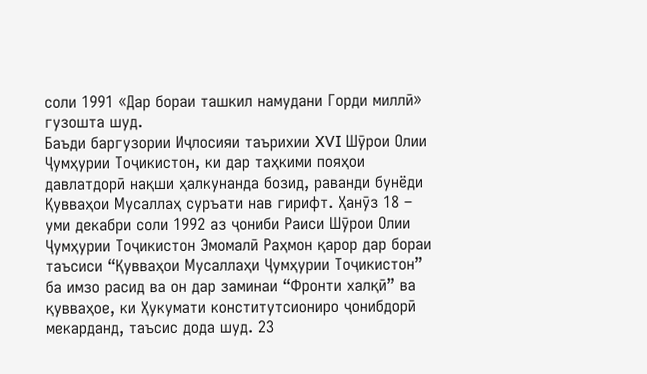соли 1991 «Дар бораи ташкил намудани Горди миллӣ» гузошта шуд.
Баъди баргузории Иҷлосияи таърихии XVI Шӯрои Олии Ҷумҳурии Тоҷикистон, ки дар таҳкими пояҳои давлатдорӣ нақши ҳалкунанда бозид, раванди бунёди Қувваҳои Мусаллаҳ суръати нав гирифт. Ҳанӯз 18 – уми декабри соли 1992 аз ҷониби Раиси Шӯрои Олии Ҷумҳурии Тоҷикистон Эмомалӣ Раҳмон қарор дар бораи таъсиси “Қувваҳои Мусаллаҳи Ҷумҳурии Тоҷикистон” ба имзо расид ва он дар заминаи “Фронти халқӣ” ва қувваҳое, ки Ҳукумати конститутсиониро ҷонибдорӣ мекарданд, таъсис дода шуд. 23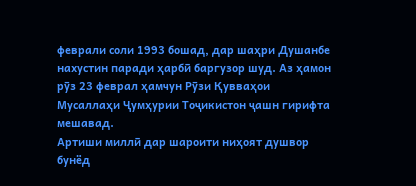феврали соли 1993 бошад, дар шаҳри Душанбе нахустин паради ҳарбӣ баргузор шуд. Аз ҳамон рӯз 23 феврал ҳамчун Рӯзи Қувваҳои Мусаллаҳи Ҷумҳурии Тоҷикистон ҷашн гирифта мешавад.
Артиши миллӣ дар шароити ниҳоят душвор бунёд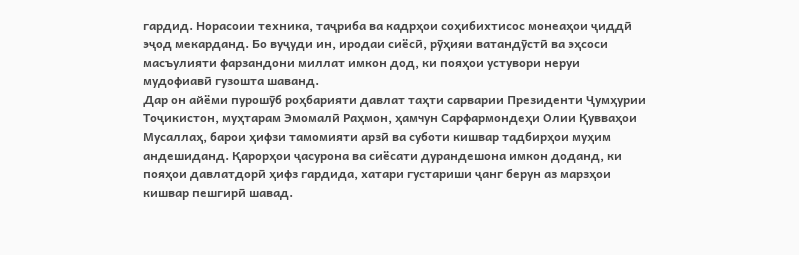гардид. Норасоии техника, таҷриба ва кадрҳои соҳибихтисос монеаҳои ҷиддӣ эҷод мекарданд. Бо вуҷуди ин, иродаи сиёсӣ, рӯҳияи ватандӯстӣ ва эҳсоси масъулияти фарзандони миллат имкон дод, ки пояҳои устувори неруи мудофиавӣ гузошта шаванд.
Дар он айёми пурошӯб роҳбарияти давлат таҳти сарварии Президенти Ҷумҳурии Тоҷикистон, муҳтарам Эмомалӣ Раҳмон, ҳамчун Сарфармондеҳи Олии Қувваҳои Мусаллаҳ, барои ҳифзи тамомияти арзӣ ва суботи кишвар тадбирҳои муҳим андешиданд. Қарорҳои ҷасурона ва сиёсати дурандешона имкон доданд, ки пояҳои давлатдорӣ ҳифз гардида, хатари густариши ҷанг берун аз марзҳои кишвар пешгирӣ шавад.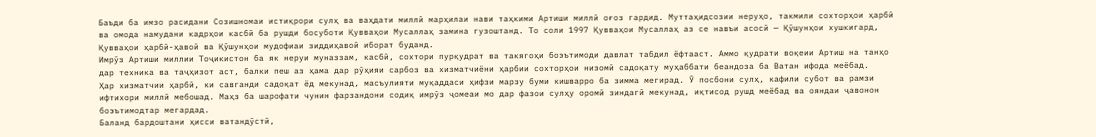Баъди ба имзо расидани Созишномаи истиқрори сулҳ ва ваҳдати миллӣ марҳилаи нави таҳкими Артиши миллӣ оғоз гардид. Муттаҳидсозии неруҳо, такмили сохторҳои ҳарбӣ ва омода намудани кадрҳои касбӣ ба рушди босуботи Қувваҳои Мусаллаҳ замина гузоштанд. То соли 1997 Қувваҳои Мусаллаҳ аз се навъи асосӣ — Қӯшунҳои хушкигард, Қувваҳои ҳарбӣ-ҳавоӣ ва Қӯшунҳои мудофиаи зиддиҳавоӣ иборат буданд.
Имрӯз Артиши миллии Тоҷикистон ба як неруи муназзам, касбӣ, сохтори пурқудрат ва такягоҳи боэътимоди давлат табдил ёфтааст. Аммо қудрати воқеии Артиш на танҳо дар техника ва таҷҳизот аст, балки пеш аз ҳама дар рӯҳияи сарбоз ва хизматчиёни ҳарбии сохторҳои низомӣ садоқату муҳаббати беандоза ба Ватан ифода меёбад.
Ҳар хизматчии ҳарбӣ, ки савганди садоқат ёд мекунад, масъулияти муқаддаси ҳифзи марзу буми кишварро ба зимма мегирад. Ӯ посбони сулҳ, кафили субот ва рамзи ифтихори миллӣ мебошад. Маҳз ба шарофати чунин фарзандони содиқ имрӯз ҷомеаи мо дар фазои сулҳу оромӣ зиндагӣ мекунад, иқтисод рушд меёбад ва ояндаи ҷавонон боэътимодтар мегардад.
Баланд бардоштани ҳисси ватандӯстӣ,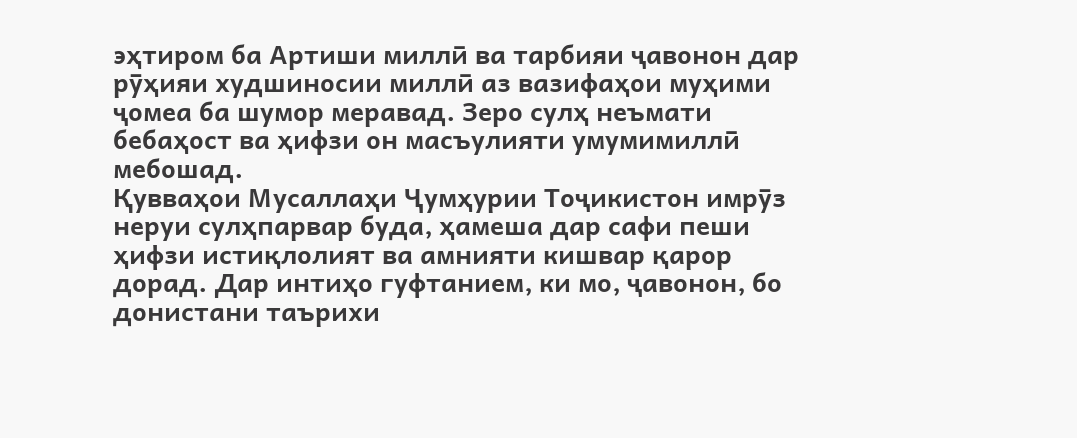эҳтиром ба Артиши миллӣ ва тарбияи ҷавонон дар рӯҳияи худшиносии миллӣ аз вазифаҳои муҳими ҷомеа ба шумор меравад. Зеро сулҳ неъмати бебаҳост ва ҳифзи он масъулияти умумимиллӣ мебошад.
Қувваҳои Мусаллаҳи Ҷумҳурии Тоҷикистон имрӯз неруи сулҳпарвар буда, ҳамеша дар сафи пеши ҳифзи истиқлолият ва амнияти кишвар қарор дорад. Дар интиҳо гуфтанием, ки мо, ҷавонон, бо донистани таърихи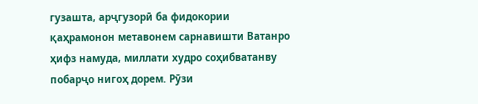гузашта, арҷгузорӣ ба фидокории қаҳрамонон метавонем сарнавишти Ватанро ҳифз намуда, миллати худро соҳибватанву побарҷо нигоҳ дорем. Рӯзи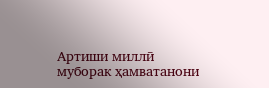Артиши миллӣ муборак ҳамватанони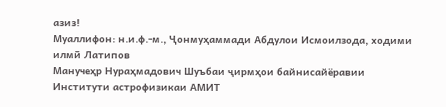азиз!
Муаллифон: н.и.ф.-м., Ҷонмуҳаммади Абдулои Исмоилзода, ходими илмӣ Латипов
Манучеҳр Нураҳмадович Шуъбаи ҷирмҳои байнисайёравии Институти астрофизикаи АМИТ